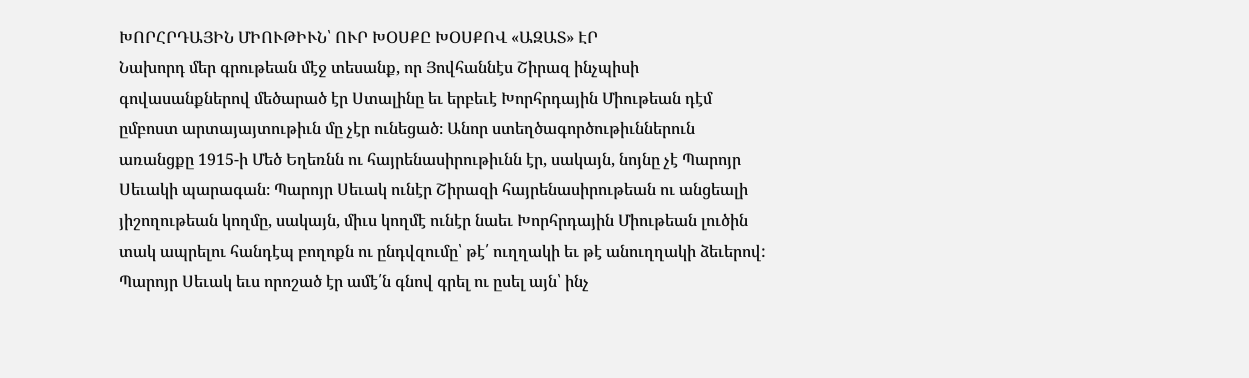ԽՈՐՀՐԴԱՅԻՆ ՄԻՈՒԹԻՒՆ՝ ՈՒՐ ԽՕՍՔԸ ԽՕՍՔՈՎ «ԱԶԱՏ» ԷՐ
Նախորդ մեր գրութեան մէջ տեսանք, որ Յովհաննէս Շիրազ ինչպիսի գովասանքներով մեծարած էր Ստալինը եւ երբեւէ Խորհրդային Միութեան դէմ ըմբոստ արտայայտութիւն մը չէր ունեցած։ Անոր ստեղծագործութիւններուն առանցքը 1915-ի Մեծ Եղեռնն ու հայրենասիրութիւնն էր, սակայն, նոյնը չէ Պարոյր Սեւակի պարագան։ Պարոյր Սեւակ ունէր Շիրազի հայրենասիրութեան ու անցեալի յիշողութեան կողմը, սակայն, միւս կողմէ ունէր նաեւ Խորհրդային Միութեան լուծին տակ ապրելու հանդէպ բողոքն ու ընդվզումը՝ թէ՛ ուղղակի եւ թէ անուղղակի ձեւերով: Պարոյր Սեւակ եւս որոշած էր ամէ՛ն գնով գրել ու ըսել այն՝ ինչ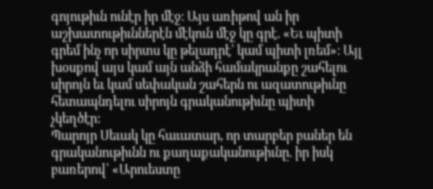գոյութիւն ունէր իր մէջ։ Այս առիթով ան իր աշխատութիւններէն մէկուն մէջ կը գրէ. «Եւ պիտի գրեմ ինչ որ սիրտս կը թելադրէ՝ կամ պիտի լռեմ»։ Այլ խօսքով այս կամ այն անձի համակրանքը շահելու սիրոյն եւ կամ սեփական շահերն ու ազատութիւնը հետապնդելու սիրոյն գրականութիւնը պիտի չկեղծէր:
Պարոյր Սեւակ կը հաւատար, որ տարբեր բաներ են գրականութիւնն ու քաղաքականութիւնը. իր իսկ բառերով՝ «Արուեստը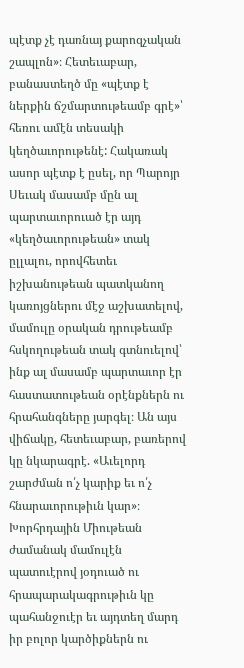պէտք չէ դառնայ քարոզչական շապլոն»։ Հետեւաբար, բանաստեղծ մը «պէտք է ներքին ճշմարտութեամբ գրէ»՝ հեռու ամէն տեսակի կեղծաւորութենէ: Հակառակ ասոր պէտք է ըսել, որ Պարոյր Սեւակ մասամբ մըն ալ պարտաւորուած էր այդ «կեղծաւորութեան» տակ ըլլալու, որովհետեւ իշխանութեան պատկանող կառոյցներու մէջ աշխատելով, մամուլը օրական դրութեամբ հսկողութեան տակ գտնուելով՝ ինք ալ մասամբ պարտաւոր էր հաստատութեան օրէնքներն ու հրահանգները յարգել։ Ան այս վիճակը, հետեւաբար, բառերով կը նկարագրէ. «Աւելորդ շարժման ո՛չ կարիք եւ ո՛չ հնարաւորութիւն կար»։ Խորհրդային Միութեան ժամանակ մամուլէն պատուէրով յօդուած ու հրապարակագրութիւն կը պահանջուէր եւ այդտեղ մարդ իր բոլոր կարծիքներն ու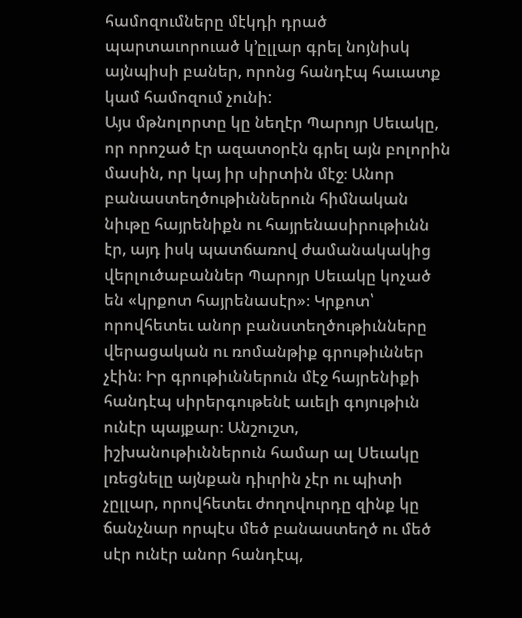համոզումները մէկդի դրած պարտաւորուած կ՚ըլլար գրել նոյնիսկ այնպիսի բաներ, որոնց հանդէպ հաւատք կամ համոզում չունի:
Այս մթնոլորտը կը նեղէր Պարոյր Սեւակը, որ որոշած էր ազատօրէն գրել այն բոլորին մասին, որ կայ իր սիրտին մէջ։ Անոր բանաստեղծութիւններուն հիմնական նիւթը հայրենիքն ու հայրենասիրութիւնն էր, այդ իսկ պատճառով ժամանակակից վերլուծաբաններ Պարոյր Սեւակը կոչած են «կրքոտ հայրենասէր»։ Կրքոտ՝ որովհետեւ անոր բանստեղծութիւնները վերացական ու ռոմանթիք գրութիւններ չէին։ Իր գրութիւններուն մէջ հայրենիքի հանդէպ սիրերգութենէ աւելի գոյութիւն ունէր պայքար։ Անշուշտ, իշխանութիւններուն համար ալ Սեւակը լռեցնելը այնքան դիւրին չէր ու պիտի չըլլար, որովհետեւ ժողովուրդը զինք կը ճանչնար որպէս մեծ բանաստեղծ ու մեծ սէր ունէր անոր հանդէպ,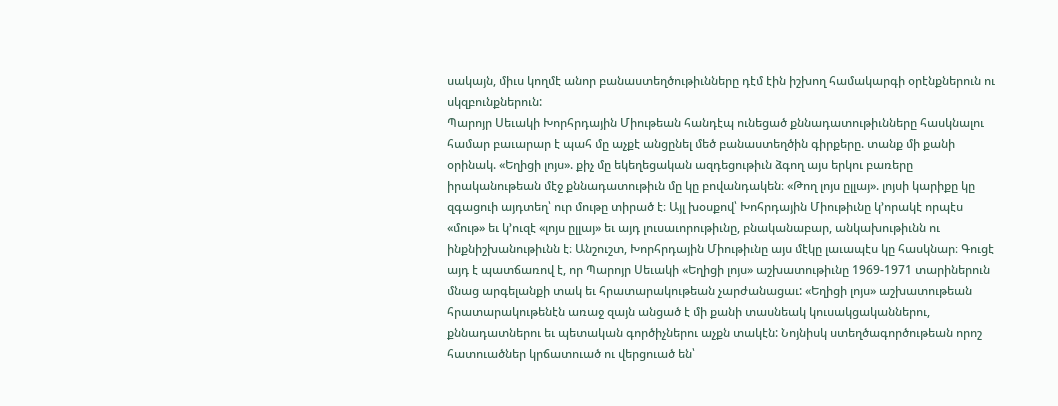սակայն, միւս կողմէ անոր բանաստեղծութիւնները դէմ էին իշխող համակարգի օրէնքներուն ու սկզբունքներուն:
Պարոյր Սեւակի Խորհրդային Միութեան հանդէպ ունեցած քննադատութիւնները հասկնալու համար բաւարար է պահ մը աչքէ անցընել մեծ բանաստեղծին գիրքերը. տանք մի քանի օրինակ. «Եղիցի լոյս». քիչ մը եկեղեցական ազդեցութիւն ձգող այս երկու բառերը իրականութեան մէջ քննադատութիւն մը կը բովանդակեն։ «Թող լոյս ըլլայ». լոյսի կարիքը կը զգացուի այդտեղ՝ ուր մութը տիրած է։ Այլ խօսքով՝ Խոհրդային Միութիւնը կ՚որակէ որպէս «մութ» եւ կ՚ուզէ «լոյս ըլլայ» եւ այդ լուսաւորութիւնը, բնականաբար, անկախութիւնն ու ինքնիշխանութիւնն է։ Անշուշտ, Խորհրդային Միութիւնը այս մէկը լաւապէս կը հասկնար։ Գուցէ այդ է պատճառով է, որ Պարոյր Սեւակի «Եղիցի լոյս» աշխատութիւնը 1969-1971 տարիներուն մնաց արգելանքի տակ եւ հրատարակութեան չարժանացաւ: «Եղիցի լոյս» աշխատութեան հրատարակութենէն առաջ զայն անցած է մի քանի տասնեակ կուսակցականներու, քննադատներու եւ պետական գործիչներու աչքն տակէն: Նոյնիսկ ստեղծագործութեան որոշ հատուածներ կրճատուած ու վերցուած են՝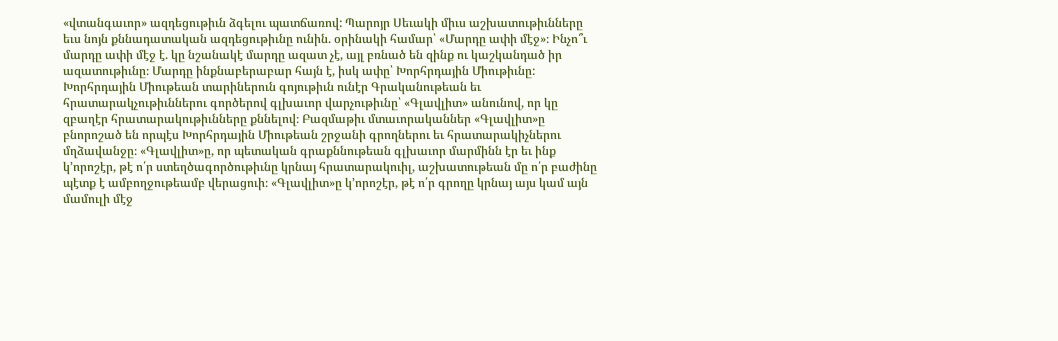«վտանգաւոր» ազդեցութիւն ձգելու պատճառով: Պարոյր Սեւակի միւս աշխատութիւնները եւս նոյն քննադատական ազդեցութիւնը ունին. օրինակի համար՝ «Մարդը ափի մէջ»։ Ինչո՞ւ մարդը ափի մէջ է. կը նշանակէ մարդը ազատ չէ, այլ բռնած են զինք ու կաշկանդած իր ազատութիւնը։ Մարդը ինքնաբերաբար հայն է, իսկ ափը՝ Խորհրդային Միութիւնը:
Խորհրդային Միութեան տարիներուն գոյութիւն ունէր Գրականութեան եւ հրատարակչութիւններու գործերով գլխաւոր վարչութիւնը՝ «Գլավլիտ» անունով, որ կը զբաղէր հրատարակութիւնները քննելով։ Բազմաթիւ մտաւորականներ «Գլավլիտ»ը բնորոշած են որպէս Խորհրդային Միութեան շրջանի գրողներու եւ հրատարակիչներու մղձավանջը։ «Գլավլիտ»ը, որ պետական գրաքննութեան գլխաւոր մարմինն էր եւ ինք կ՚որոշէր, թէ ո՛ր ստեղծագործութիւնը կրնայ հրատարակուիլ, աշխատութեան մը ո՛ր բաժինը պէտք է ամբողջութեամբ վերացուի։ «Գլավլիտ»ը կ՚որոշէր, թէ ո՛ր գրողը կրնայ այս կամ այն մամուլի մէջ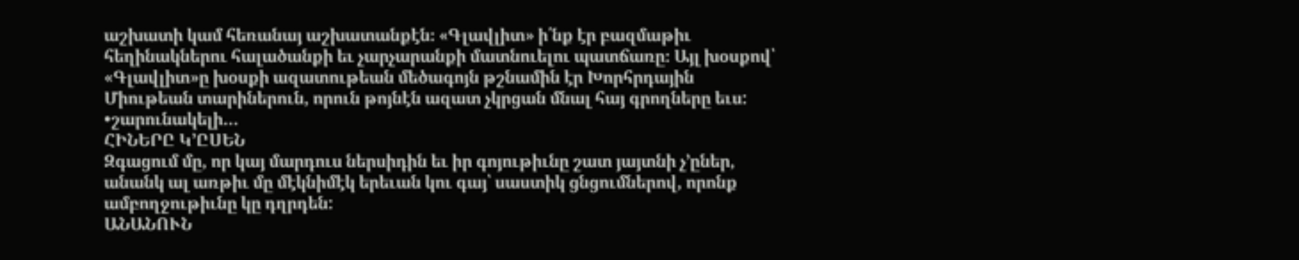աշխատի կամ հեռանայ աշխատանքէն։ «Գլավլիտ» ի՛նք էր բազմաթիւ հեղինակներու հալածանքի եւ չարչարանքի մատնուելու պատճառը։ Այլ խօսքով՝ «Գլավլիտ»ը խօսքի ազատութեան մեծագոյն թշնամին էր Խորհրդային Միութեան տարիներուն, որուն թոյնէն ազատ չկրցան մնալ հայ գրողները եւս:
•շարունակելի…
ՀԻՆԵՐԸ Կ՚ԸՍԵՆ
Զգացում մը, որ կայ մարդուս ներսիդին եւ իր գոյութիւնը շատ յայտնի չ՚ըներ, անանկ ալ առթիւ մը մէկնիմէկ երեւան կու գայ՝ սաստիկ ցնցումներով, որոնք ամբողջութիւնը կը դղրդեն:
ԱՆԱՆՈՒՆ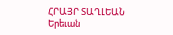ՀՐԱՅՐ ՏԱՂԼԵԱՆ
Երեւան